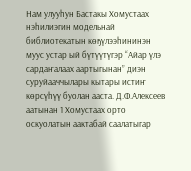Нам улууһун Бастакы Хомустаах нэһилиэгин модельнай библиотекатын көҕүлээһининэн муус устар ый бүтүүтүгэр “Айар үлэ сардаҥалаах аартыгынан” диэн суруйааччылары кытары истиҥ көрсүһүү буолан ааста. Д.Ф.Алексеев аатынан 1 Хомустаах орто оскуолатын аактабай саалатыгар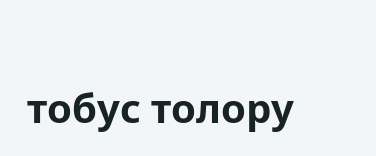тобус толору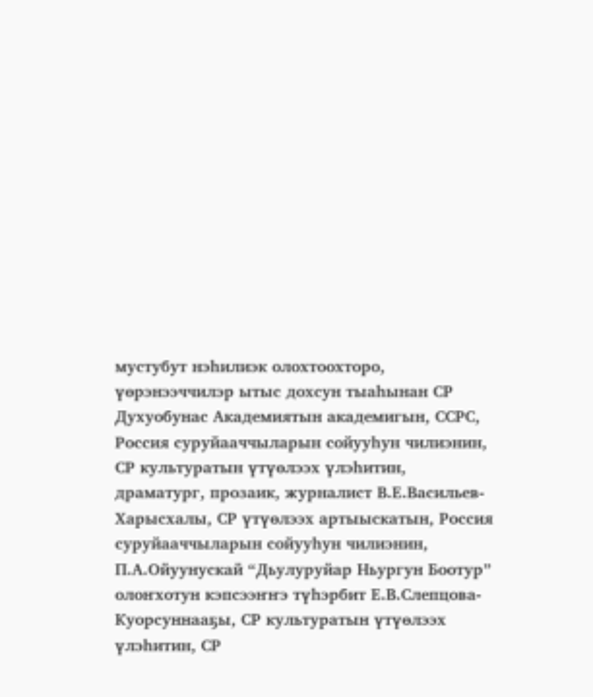мустубут нэһилиэк олохтоохторо, үөрэнээччилэр ытыс дохсун тыаһынан СР Духуобунас Академиятын академигын, ССРС, Россия суруйааччыларын сойууһун чилиэнин, СР культуратын үтүөлээх үлэһитин, драматург, прозаик, журналист В.Е.Васильев-Харысхалы, СР үтүөлээх артыыскатын, Россия суруйааччыларын сойууһун чилиэнин, П.А.Ойуунускай “Дьулуруйар Ньургун Боотур” олоҥхотун кэпсээҥҥэ түһэрбит Е.В.Слепцова-Куорсуннааҕы, СР культуратын үтүөлээх үлэһитин, СР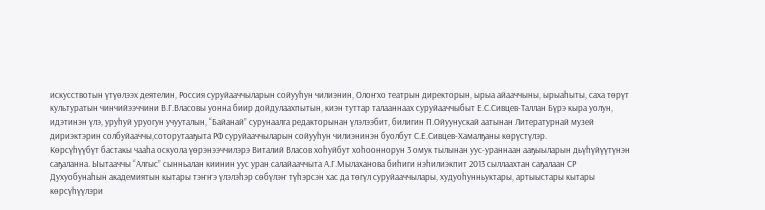искусствотын үтүөлээх деятелин, Россия суруйааччыларын сойууһун чилиэнин, Олоҥхо театрын директорын, ырыа айааччыны, ырыаһыты, саха төрүт культуратын чинчийээччини В.Г.Власовы уонна биир дойдулаахпытын, киэн туттар талааннаах суруйааччыбыт Е.С.Сивцев-Таллан Бүрэ кыра уолун, идэтинэн үлэ, уруһуй уруогун учууталын, “Байанай” сурунаалга редакторынан үлэлээбит, билигин П.Ойуунускай аатынан Литературнай музей дириэктэрин солбуйааччы,соторутааҕыта РФ суруйааччыларын сойууһун чилиэнинэн буолбут С.Е.Сивцев-Хамалҕаны көрүстүлэр.
Көрсүһүүбүт бастакы чааһа оскуола үөрэнээччилэрэ Виталий Власов хоһуйбут хоһооннорун 3 омук тылынан уус-ураннаан ааҕыыларын дьүһүйүүтүнэн саҕаланна. Ыытааччы “Алгыс” сынньалан киинин уус уран салайааччыта А.Г.Мылаханова биһиги нэһилиэкпит 2013 сыллаахтан саҕалаан СР Духуобунаһын академиятын кытары тэҥҥэ үлэлэһэр сөбүлэҥ түһэрсэн хас да төгүл суруйааччылары, худуоһунньуктары, артыыстары кытары көрсүһүүлэри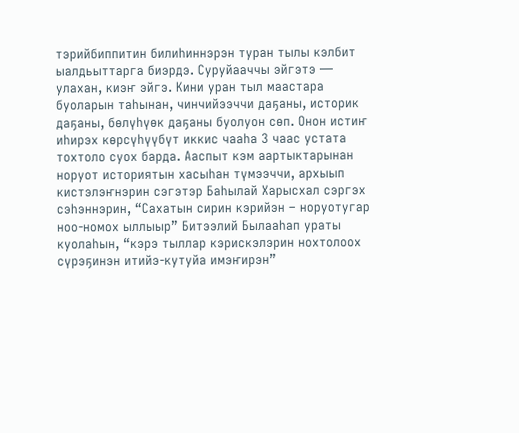тэрийбиппитин билиһиннэрэн туран тылы кэлбит ыалдьыттарга биэрдэ. Суруйааччы эйгэтэ — улахан, киэҥ эйгэ. Кини уран тыл маастара буоларын таһынан, чинчийээччи даҕаны, историк даҕаны, бөлүһүөк даҕаны буолуон сөп. Онон истиҥ иһирэх көрсүһүүбүт иккис чааһа 3 чаас устата тохтоло суох барда. Ааспыт кэм аартыктарынан норуот историятын хасыһан түмээччи, архыып кистэлэҥнэрин сэгэтэр Баһылай Харысхал сэргэх сэһэннэрин, “Сахатын сирин кэрийэн – норуотугар ноо-номох ыллыыр” Битээлий Былааһап ураты куолаһын, “кэрэ тыллар кэрискэлэрин нохтолоох сүрэҕинэн итийэ-кутуйа имэҥирэн”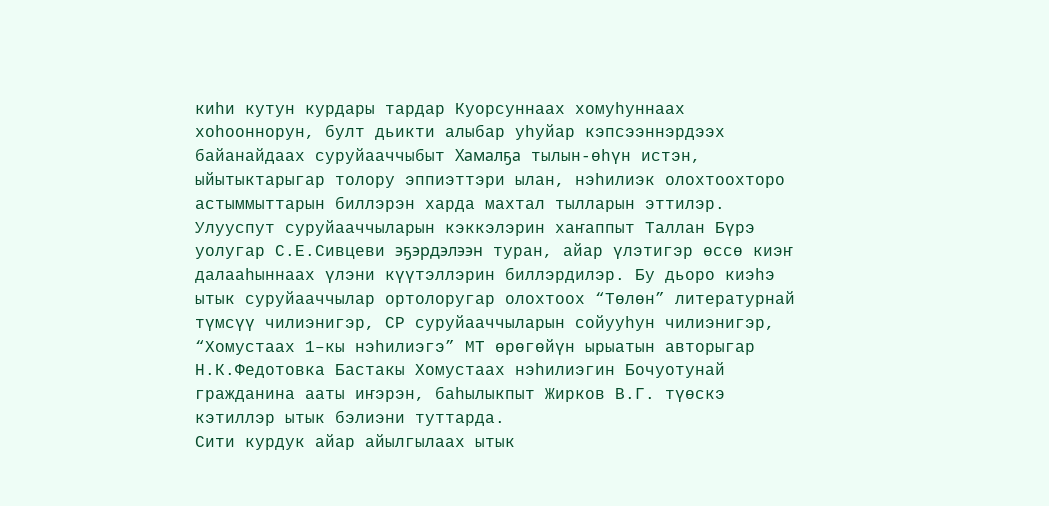киһи кутун курдары тардар Куорсуннаах хомуһуннаах хоһооннорун, булт дьикти алыбар уһуйар кэпсээннэрдээх байанайдаах суруйааччыбыт Хамалҕа тылын-өһүн истэн, ыйытыктарыгар толору эппиэттэри ылан, нэһилиэк олохтоохторо астыммыттарын биллэрэн харда махтал тылларын эттилэр. Улууспут суруйааччыларын кэккэлэрин хаҥаппыт Таллан Бүрэ уолугар С.Е.Сивцеви эҕэрдэлээн туран, айар үлэтигэр өссө киэҥ далааһыннаах үлэни күүтэллэрин биллэрдилэр. Бу дьоро киэһэ ытык суруйааччылар ортолоругар олохтоох “Төлөн” литературнай түмсүү чилиэнигэр, СР суруйааччыларын сойууһун чилиэнигэр, “Хомустаах 1–кы нэһилиэгэ” МТ өрөгөйүн ырыатын авторыгар Н.К.Федотовка Бастакы Хомустаах нэһилиэгин Бочуотунай гражданина ааты иҥэрэн, баһылыкпыт Жирков В.Г. түөскэ кэтиллэр ытык бэлиэни туттарда.
Сити курдук айар айылгылаах ытык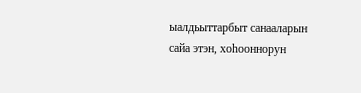ыалдьыттарбыт санааларын сайа этэн, хоһооннорун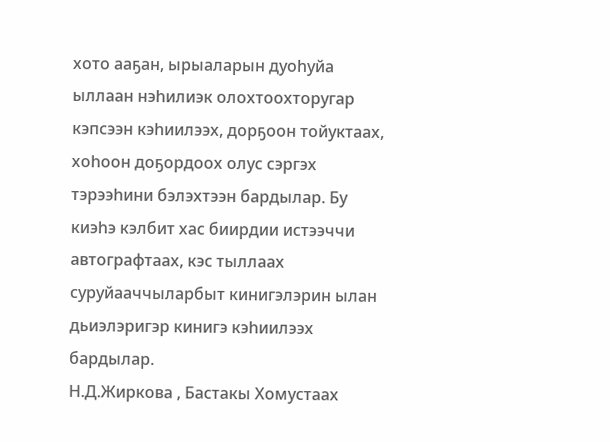хото ааҕан, ырыаларын дуоһуйа ыллаан нэһилиэк олохтоохторугар кэпсээн кэһиилээх, дорҕоон тойуктаах, хоһоон доҕордоох олус сэргэх тэрээһини бэлэхтээн бардылар. Бу киэһэ кэлбит хас биирдии истээччи автографтаах, кэс тыллаах суруйааччыларбыт кинигэлэрин ылан дьиэлэригэр кинигэ кэһиилээх бардылар.
Н.Д.Жиркова , Бастакы Хомустаах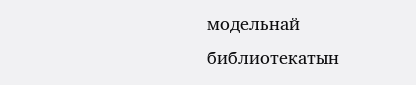модельнай библиотекатын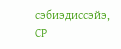сэбиэдиссэйэ,
СР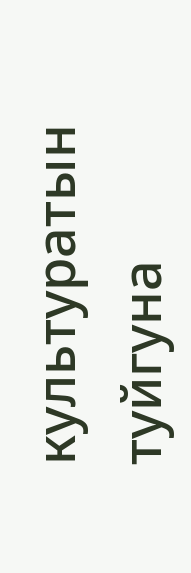культуратын туйгуна